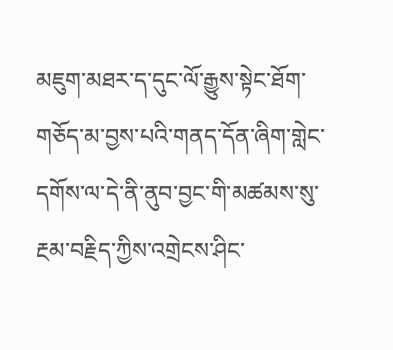མཇུག་མཐར་ད་དུང་ལོ་རྒྱུས་སྟེང་ཐོག་གཅོད་མ་བྱས་པའི་གནད་དོན་ཞིག་གླེང་དགོས་ལ་དེ་ནི་ནུབ་བྱང་གི་མཚམས་སུ་རྔམ་བརྗིད་ཀྱིས་འགྲེངས་ཤིང་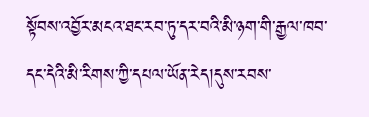སྟོབས་འབྱོར་མངའ་ཐང་རབ་ཏུ་དར་བའི་མི་ཉག་གི་རྒྱལ་ཁབ་དང་དེའི་མི་རིགས་ཀྱི་དཔལ་ཡོན་རེད།དུས་རབས་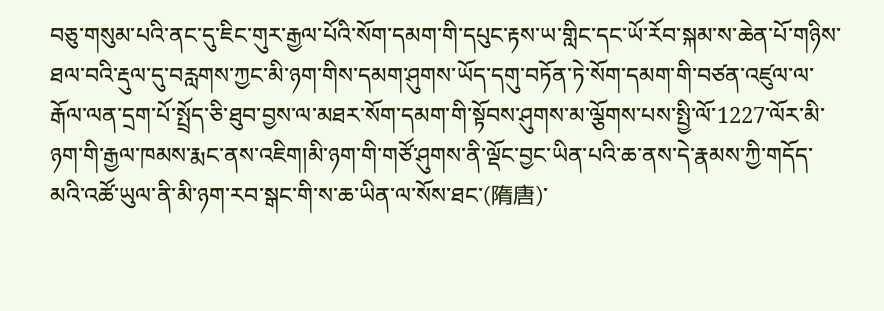བཅུ་གསུམ་པའི་ནང་དུ་ཇིང་གུར་རྒྱལ་པོའི་སོག་དམག་གི་དཔུང་རྟས་ཡ་གླིང་དང་ཡོ་རོབ་སྐམ་ས་ཆེན་པོ་གཉིས་ཐལ་བའི་རྡུལ་དུ་བརླགས་ཀྱང་མི་ཉག་གིས་དམག་ཤུགས་ཡོད་དགུ་བཏོན་ཏེ་སོག་དམག་གི་བཙན་འཛུལ་ལ་རྒོལ་ལན་དྲག་པོ་སྤྲོད་ཅི་ཐུབ་བྱས་ལ་མཐར་སོག་དམག་གི་སྟོབས་ཤུགས་མ་ལྕོགས་པས་སྤྱི་ལོ་1227་ལོར་མི་ཉག་གི་རྒྱལ་ཁམས་རྨང་ནས་འཇིག།མི་ཉག་གི་གཙོ་ཤུགས་ནི་ལྡོང་བྱང་ཡིན་པའི་ཆ་ནས་དེ་རྣམས་ཀྱི་གདོད་མའི་འཚོ་ཡུལ་ནི་མི་ཉག་རབ་སྒང་གི་ས་ཆ་ཡིན་ལ་སོས་ཐང་(隋唐)་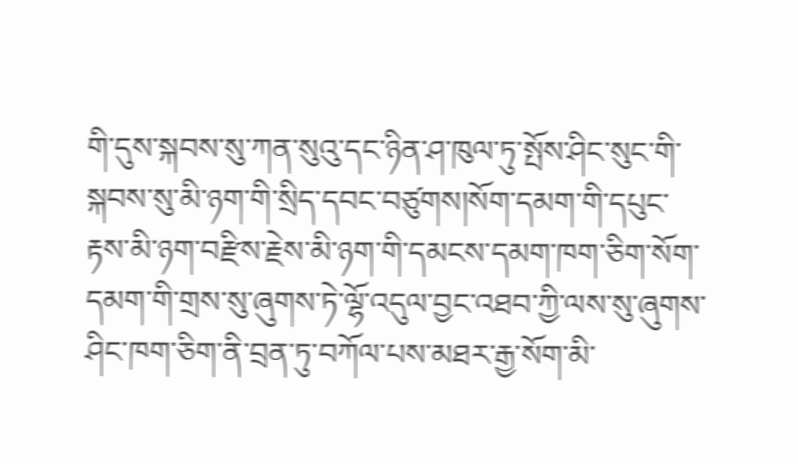གི་དུས་སྐབས་སུ་ཀན་སུའུ་དང་ཉིན་ཤ་ཁུལ་ཏུ་སྤོས་ཤིང་སུང་གི་སྐབས་སུ་མི་ཉག་གི་སྲིད་དབང་བཙུགས།སོག་དམག་གི་དཔུང་རྟས་མི་ཉག་བརྫིས་རྗེས་མི་ཉག་གི་དམངས་དམག་ཁག་ཅིག་སོག་དམག་གི་གྲས་སུ་ཞུགས་ཏེ་ལྷོ་འདུལ་བྱང་འཐབ་ཀྱི་ལས་སུ་ཞུགས་ཤིང་ཁག་ཅིག་ནི་བྲན་ཏུ་བཀོལ་པས་མཐར་རྒྱ་སོག་མི་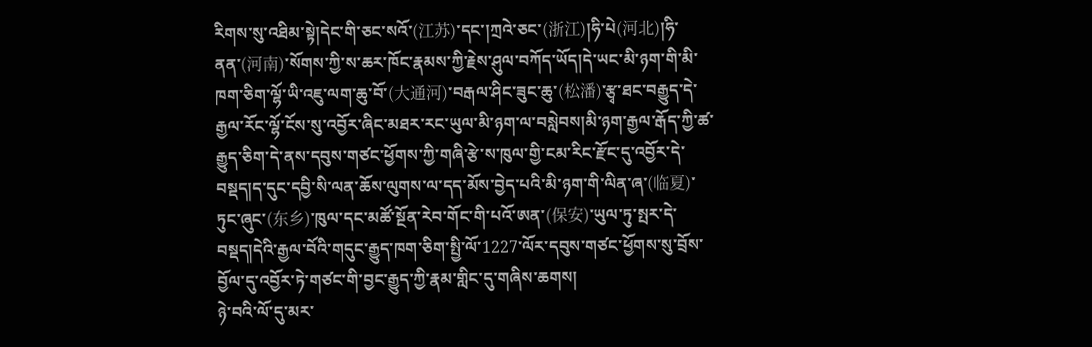རིགས་སུ་འཐིམ་སྟེ།དེང་གི་ཅང་སའོ་(江苏)་དང་།ཀྲའེ་ཅང་(浙江)།ཧི་པེ(河北)།ཧི་ནན་(河南)་སོགས་ཀྱི་ས་ཆར་ཁོང་རྣམས་ཀྱི་རྗེས་ཤུལ་བཀོད་ཡོད།དེ་ཡང་མི་ཉག་གི་མི་ཁག་ཅིག་ལྷོ་ཡི་འཇུ་ལག་ཆུ་བོ་(大通河)་བརྒལ་ཤིང་ཟུང་ཆུ་(松潘)་རྩྭ་ཐང་བརྒྱུད་དེ་རྒྱལ་རོང་ལྷོ་ངོས་སུ་འབྱོར་ཞིང་མཐར་རང་ཡུལ་མི་ཉག་ལ་བསླེབས།མི་ཉག་རྒྱལ་རྒོད་ཀྱི་ཚ་རྒྱུད་ཅིག་དེ་ནས་དབུས་གཙང་ཕྱོགས་ཀྱི་གཞི་རྩེ་ས་ཁུལ་གྱི་ངམ་རིང་རྫོང་དུ་འབྱོར་དེ་བསྡད།ད་དུང་དབྱི་སི་ལན་ཆོས་ལུགས་ལ་དད་མོས་བྱེད་པའི་མི་ཉག་གི་ལིན་ཞ་(临夏)་ཏུང་ཞུང་(东乡)་ཁུལ་དང་མཚོ་སྔོན་རེབ་གོང་གི་པའོ་ཨན་(保安)་ཡུལ་ཏུ་སྤར་དེ་བསྡད།དེའི་རྒྱལ་བོའི་གདུང་རྒྱུད་ཁག་ཅིག་སྤྱི་ལོ་1227་ལོར་དབུས་གཙང་ཕྱོགས་སུ་བྲོས་བྱོལ་དུ་འབྱོར་ཏེ་གཙང་གི་བྱང་རྒྱུད་ཀྱི་རྣམ་གླིང་དུ་གཞིས་ཆགས།
ཉེ་བའི་ལོ་དུ་མར་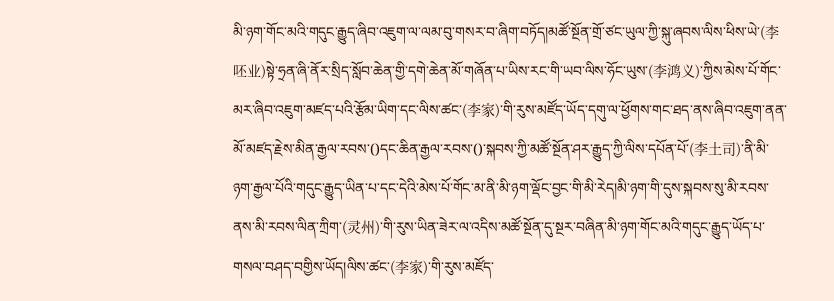མི་ཉག་གོང་མའི་གདུང་རྒྱུད་ཞིབ་འཇུག་ལ་ལམ་བུ་གསར་བ་ཞིག་བཏོད།མཚོ་སྔོན་གྲོ་ཙང་ཡུལ་ཀྱི་སྐུ་ཞབས་ལིས་ཕིས་ཡེ་(李呸业)སྟེ་ཧྲན་ཞི་ནོར་སྲིད་སློབ་ཆེན་གྱི་དགེ་ཆེན་མོ་གཞོན་པ་ཡིས་རང་གི་ཡབ་ལིས་ཧོང་ཡུས་(李鸿义)་ཀྱིས་མེས་པོ་གོང་མར་ཞིབ་འཇུག་མཛད་པའི་རྩོམ་ཡིག་དང་ལིས་ཚང་(李家)་གི་རུས་མཛོད་ཡོད་དགུ་ལ་ཕྱོགས་གང་ཐད་ནས་ཞིབ་འཇུག་ནན་མོ་མཛད་རྗེས་མིན་རྒྱལ་རབས་()དང་ཆིན་རྒྱལ་རབས་()་སྐབས་ཀྱི་མཚོ་སྔོན་ཤར་རྒྱུད་ཀྱི་ལིས་དཔོན་པོ་(李土司)་ནི་མི་ཉག་རྒྱལ་པོའི་གདུང་རྒྱུད་ཡིན་པ་དང་དེའི་མེས་པོ་གོང་མ་ནི་མི་ཉག་ལྡོང་བྱང་གི་མི་རེད།མི་ཉག་གི་དུས་སྐབས་སུ་མི་རབས་ནས་མི་རབས་ལིན་ཀྲིག་(灵州)་གི་རུས་ཡིན་ཟེར་ལ་འདིས་མཚོ་སྔོན་དུ་སྔར་བཞིན་མི་ཉག་གོང་མའི་གདུང་རྒྱུད་ཡོད་པ་གསལ་བཤད་བགྱིས་ཡོད།ལིས་ཚང་(李家)་གི་རུས་མཛོད་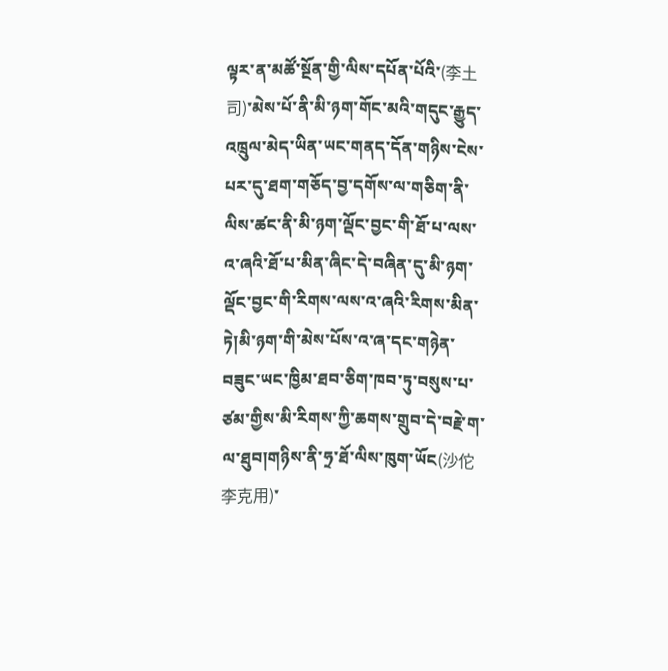ལྟར་ན་མཚོ་སྔོན་གྱི་ལིས་དཔོན་པོའི་(李土司)་མེས་པོ་ནི་མི་ཉག་གོང་མའི་གདུང་རྒྱུད་འཁྲུལ་མེད་ཡིན་ཡང་གནད་དོན་གཉིས་ངེས་པར་དུ་ཐག་གཅོད་བྱ་དགོས་ལ་གཅིག་ནི་ལིས་ཚང་ནི་མི་ཉག་ལྡོང་བྱང་གི་ཐོ་པ་ལས་འ་ཞའི་ཐོ་པ་མིན་ཞིང་དེ་བཞིན་དུ་མི་ཉག་ལྡོང་བྱང་གི་རིགས་ལས་འ་ཞའི་རིགས་མིན་ཏེ།མི་ཉག་གི་མེས་པོས་འ་ཞ་དང་གཉེན་བཟུང་ཡང་ཁྱིམ་ཐབ་ཅིག་ཁབ་ཏུ་བསུས་པ་ཙམ་གྱིས་མི་རིགས་ཀྱི་ཆགས་གྲུབ་དེ་བརྗེ་ག་ལ་ཐུབ།གཉིས་ནི་ཧྲ་ཐོ་ལིས་ཁུག་ཡོང(沙佗李克用)་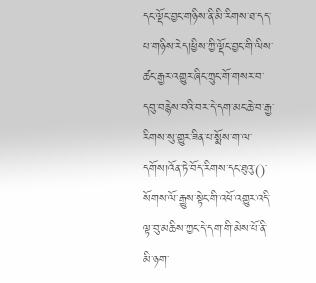དང་ལྡོང་བྱང་གཉིས་ནི་མི་རིགས་ཐ་དད་པ་གཉིས་རེད།ཕྱིས་ཀྱི་ལྡོང་བྱང་གི་ལིས་ཚང་རྒྱར་འགྱུར་ཞིང་ཀྲུང་གོ་གསར་བ་དབུ་བརྙེས་བའི་བར་དེ་དག་མང་ཆེ་བ་རྒྱ་རིགས་སུ་གྱུར་ཟིན་པ་སྨོས་ག་ལ་དགོས།འོན་ཏེ་བོད་རིགས་དང་ཐུའུ་()་སོགས་ལོ་རྒྱུས་སྟེང་གི་འཕོ་འགྱུར་འདི་ལྟ་བུ་མཆིས་ཀྱང་དེ་དག་གི་མེས་པོ་ནི་མི་ཉག་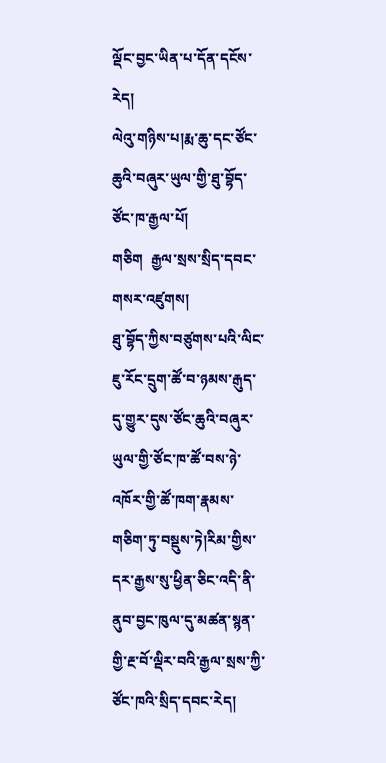ལྡོང་བྱང་ཡིན་པ་དོན་དངོས་རེད།
ལེའུ་གཉིས་པ།རྨ་ཆུ་དང་ཙོང་ཆུའི་བཞུར་ཡུལ་གྱི་ཐུ་བྷོད་ཙོང་ཁ་རྒྱལ་པོ།
གཅིག  རྒྱལ་སྲས་སྲིད་དབང་གསར་འཛུགས།
ཐུ་བྷོད་ཀྱིས་བཙུགས་པའི་ལིང་ཇུ་རོང་དྲུག་ཚོ་བ་ཉམས་རྒུད་དུ་གྱུར་དུས་ཙོང་ཆུའི་བཞུར་ཡུལ་གྱི་ཙོང་ཁ་ཚོ་བས་ཉེ་འཁོར་གྱི་ཚོ་ཁག་རྣམས་གཅིག་ཏུ་བསྡུས་ཏེ།རིམ་གྱིས་དར་རྒྱས་སུ་ཕྱིན་ཅིང་འདི་ནི་ནུབ་བྱང་ཁུལ་དུ་མཚན་སྙན་གྱི་རྔ་བོ་ལྡིར་བའི་རྒྱལ་སྲས་ཀྱི་ཙོང་ཁའི་སྲིད་དབང་རེད།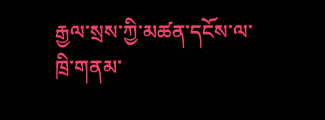རྒྱལ་སྲས་ཀྱི་མཚན་དངོས་ལ་ཁྲི་གནམ་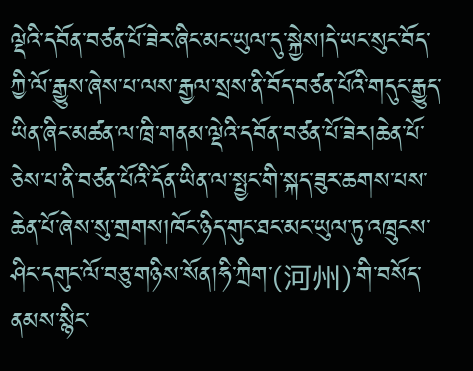ལྡེའི་དབོན་བཙན་པོ་ཟེར་ཞིང་མང་ཡུལ་དུ་སྐྱེས།དེ་ཡང་སུང་བོད་ཀྱི་ལོ་རྒྱུས་ཞེས་པ་ལས་རྒྱལ་སྲས་ནི་བོད་བཙན་པོའི་གདུང་རྒྱུད་ཡིན་ཞིང་མཚན་ལ་ཁྲི་གནམ་ལྡེའི་དབོན་བཙན་པོ་ཟེར།ཆེན་པོ་ཅེས་པ་ནི་བཙན་པོའི་དོན་ཡིན་ལ་སྤྱང་གི་སྐད་ཟུར་ཆགས་པས་ཆེན་པོ་ཞེས་སུ་གྲགས།ཁོང་ཉིད་གུང་ཐང་མང་ཡུལ་ཏུ་འཁྲུངས་ཤིང་དགུང་ལོ་བཅུ་གཉིས་སོན།ཧི་ཀྲིག་(河州)་གི་བསོད་ནམས་སྙིང་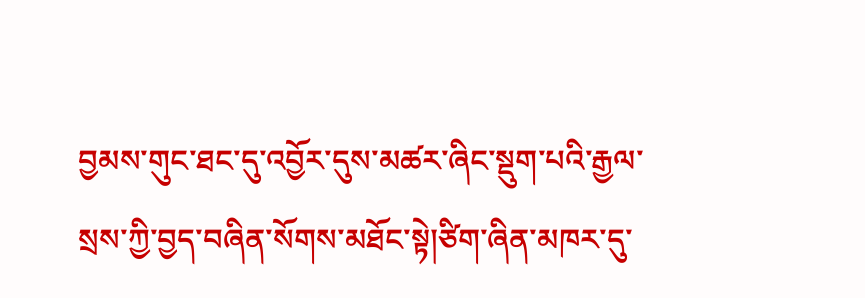བྱམས་གུང་ཐང་དུ་འབྱོར་དུས་མཚར་ཞིང་སྡུག་པའི་རྒྱལ་སྲས་ཀྱི་བྱད་བཞིན་སོགས་མཐོང་སྟེ།ཙིག་ཞིན་མཁར་དུ་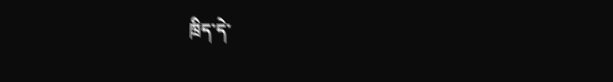ཁྲིད་དེ་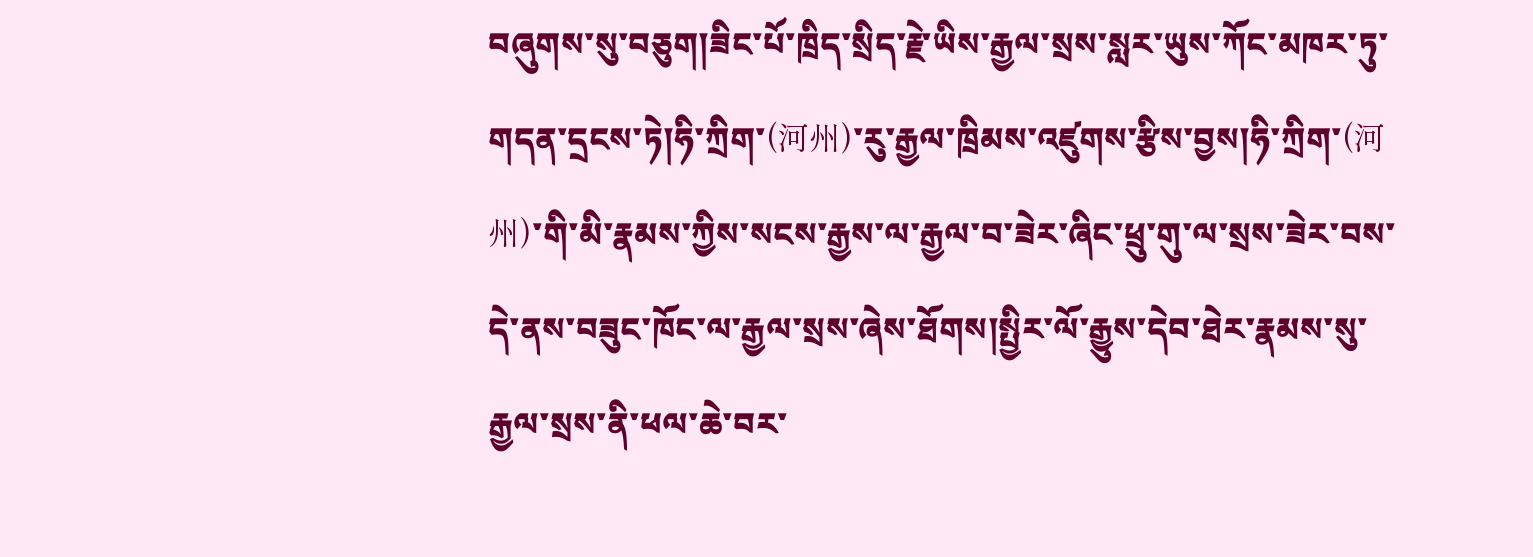བཞུགས་སུ་བཅུག།ཟིང་པོ་ཁྲིད་སྲིད་རྗེ་ཡིས་རྒྱལ་སྲས་སླར་ཡུས་ཀོང་མཁར་ཏུ་གདན་དྲངས་ཏེ།ཧི་ཀྲིག་(河州)་རུ་རྒྱལ་ཁྲིམས་འཛུགས་རྩིས་བྱས།ཧི་ཀྲིག་(河州)་གི་མི་རྣམས་ཀྱིས་སངས་རྒྱས་ལ་རྒྱལ་བ་ཟེར་ཞིང་ཕྲུ་གུ་ལ་སྲས་ཟེར་བས་དེ་ནས་བཟུང་ཁོང་ལ་རྒྱལ་སྲས་ཞེས་ཐོགས།སྤྱིར་ལོ་རྒྱུས་དེབ་ཐེར་རྣམས་སུ་རྒྱལ་སྲས་ནི་ཕལ་ཆེ་བར་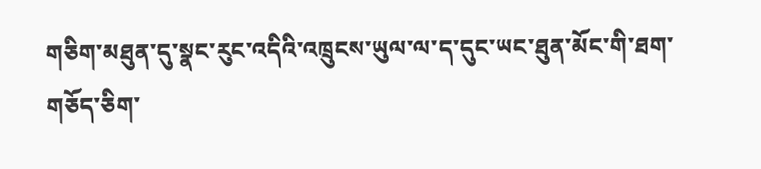གཅིག་མཐུན་དུ་སྣང་རུང་འདིའི་འཁྲུངས་ཡུལ་ལ་ད་དུང་ཡང་ཐུན་མོང་གི་ཐག་གཅོད་ཅིག་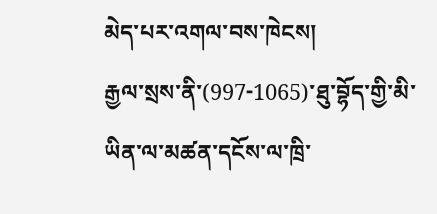མེད་པར་འགལ་བས་ཁེངས།
རྒྱལ་སྲས་ནི་(997-1065)་ཐུ་བྷོད་གྱི་མི་ཡིན་ལ་མཚན་དངོས་ལ་ཁྲི་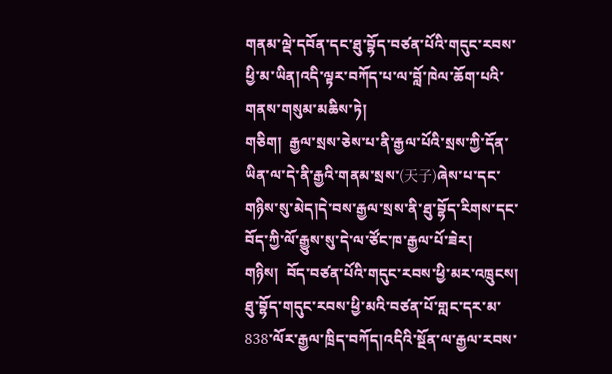གནམ་ལྡེ་དབོན་དང་ཐུ་བྷོད་བཙན་པོའི་གདུང་རབས་ཕྱི་མ་ཡིན།འདི་ལྟར་བཀོད་པ་ལ་བློ་ཁེལ་ཆོག་པའི་གནས་གསུམ་མཆིས་ཏེ།
གཅིག།  རྒྱལ་སྲས་ཅེས་པ་ནི་རྒྱལ་པོའི་སྲས་ཀྱི་དོན་ཡིན་ལ་དེ་ནི་རྒྱའི་གནམ་སྲས་(天子)ཞེས་པ་དང་གཉིས་སུ་མེད།དེ་བས་རྒྱལ་སྲས་ནི་ཐུ་བྷོད་རིགས་དང་བོད་ཀྱི་ལོ་རྒྱུས་སུ་དེ་ལ་ཙོང་ཁ་རྒྱལ་པོ་ཟེར།
གཉིས།  བོད་བཙན་པོའི་གདུང་རབས་ཕྱི་མར་འཁྲུངས།
ཐུ་བྷོད་གདུང་རབས་ཕྱི་མའི་བཙན་པོ་གླང་དར་མ་838་ལོར་རྒྱལ་ཁྲིད་བཀོད།འདིའི་སྔོན་ལ་རྒྱལ་རབས་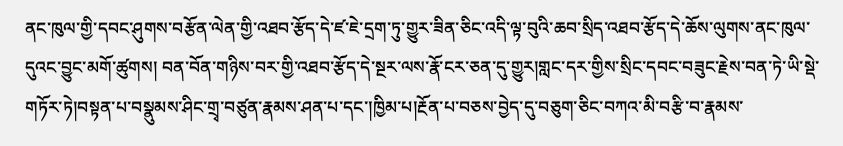ནང་ཁུལ་གྱི་དབང་ཤུགས་བརྩོན་ལེན་གྱི་འཐབ་རྩོད་དེ་ཛ་ཇེ་དྲག་ཏུ་གྱུར་ཟིན་ཅིང་འདི་ལྟ་བུའི་ཆབ་སྲིད་འཐབ་རྩོད་དེ་ཆོས་ལུགས་ནང་ཁུལ་དུའང་བྱུང་མགོ་ཚུགས། བན་བོན་གཉིས་བར་གྱི་འཐབ་རྩོད་དེ་སྔར་ལས་རྣོ་ངར་ཅན་དུ་གྱུར།གླང་དར་གྱིས་སྲིང་དབང་བཟུང་རྗེས་བན་ཏེ་ཡི་སྡེ་གཏོར་ཏེ།བསྟན་པ་བསྣུམས་ཤིང་གྲྭ་བཙུན་རྣམས་ཤན་པ་དང་།ཁྱིམ་པ།རྔོན་པ་བཅས་བྱེད་དུ་བཅུག་ཅིང་བཀའ་མི་བརྩི་བ་རྣམས་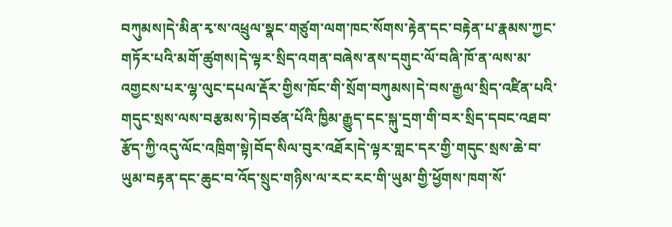བཀུམས།དེ་མིན་རྭ་ས་འཕྲུལ་སྣང་གཙུག་ལག་ཁང་སོགས་རྟེན་དང་བརྟེན་པ་རྣམས་ཀྱང་གཏོར་པའི་མགོ་ཚུགས།དེ་ལྟར་སྲིད་འགན་བཞེས་ནས་དགུང་ལོ་བཞི་ཁོ་ན་ལས་མ་འགྱངས་པར་ལྷ་ལུང་དཔལ་རྡོར་གྱིས་ཁོང་གི་སྲོག་བཀུམས།དེ་བས་རྒྱལ་སྲིད་འཛིན་པའི་གདུང་སྲས་ལས་བརྩམས་ཏེ།བཙན་པོའི་ཁྱིམ་རྒྱུད་དང་སྐུ་དྲག་གི་བར་སྲིད་དབང་འཐབ་རྩོད་ཀྱི་འདུ་ལོང་འཁྲིག་སྟེ།བོད་སིལ་བུར་འཐོར།དེ་ལྟར་གླང་དར་གྱི་གདུང་སྲས་ཆེ་བ་ཡུམ་བརྟན་དང་ཆུང་བ་འོད་སྲུང་གཉིས་ལ་རང་རང་གི་ཡུམ་གྱི་ཕྱོགས་ཁག་སོ་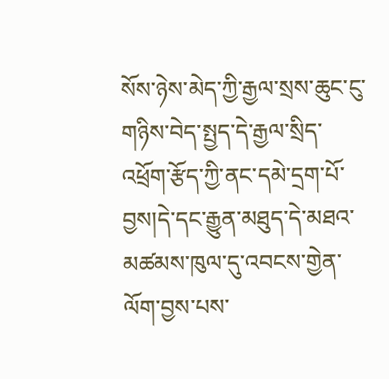སོས་ཉེས་མེད་ཀྱི་རྒྱལ་སྲས་ཆུང་ངུ་གཉིས་བེད་སྤྱད་དེ་རྒྱལ་སྲིད་འཕྲོག་རྩོད་ཀྱི་ནང་དམེ་དྲག་པོ་བྱས།དེ་དང་རྒྱུན་མཐུད་དེ་མཐའ་མཚམས་ཁུལ་དུ་འབངས་གྱེན་ལོག་བྱས་པས་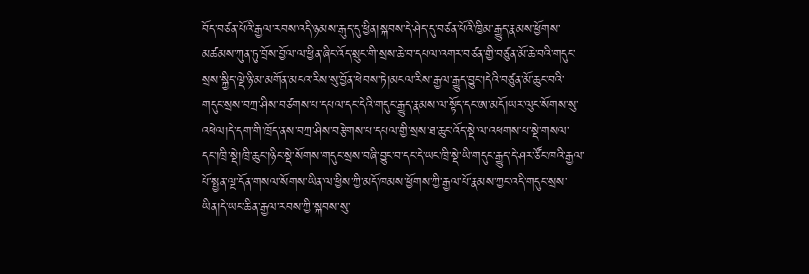བོད་བཙན་པོའི་རྒྱལ་རབས་འདི་ཉམས་རྒུད་དུ་ཕྱིན།སྐབས་དེ་ཤེད་དུ་བཙན་པོའི་ཁྱིམ་རྒྱུད་རྣམས་ཕྱོགས་མཚམས་ཀུན་ཏུ་བྲོས་བྱོལ་ལ་ཕྱིན་ཞིང་འོད་སྲུང་གི་སྲས་ཆེ་བ་དཔལ་འགར་བཙན་གྱི་བཙུན་མོ་ཆེ་བའི་གདུང་སྲས་སྐྱིད་ལྡེ་ཉི་མ་མགོན་མངའ་རིས་སུ་བྱོན་ཕེབས་ཏེ།མངལ་རིས་རྒྱལ་རྒྱུད་བྱུང་།དེའི་བཙུན་མོ་ཆུང་བའི་གདུང་སྲས་བཀྲ་ཤིས་བཙགས་པ་དཔལ་དང་དེའི་གདུང་རྒྱུད་རྣམས་ལ་སྟོད་དང་ཨ་མདོ།ཡར་ལུང་སོགས་སུ་འཕེལ།དེ་དག་གི་ཁྲོད་ནས་བཀྲ་ཤིས་བརྩེགས་པ་དཔལ་གྱི་སྲས་ཐ་ཆུང་འོད་སྡེ་ལ་འཕགས་པ་སྡེ་གསལ་དང་།ཁྲི་སྡེ།ཁྲི་ཆུང་།ཉིང་སྡེ་སོགས་གདུང་སྲས་བཞི་བྱུང་བ་དང་དེ་ཡང་ཁྲི་སྡེ་ཡི་གདུང་རྒྱུད་དེ་ཤར་ཙོང་ཁའི་རྒྱལ་པོ་སྤྱན་ལྔ་དོན་གསལ་སོགས་ཡིན་ལ་ཕྱིས་ཀྱི་མདོ་ཁམས་ཕྱོགས་ཀྱི་རྒྱལ་པོ་རྣམས་ཀྱང་འདི་གདུང་སྲས་ཡིན།དེ་ཡང་ཆིན་རྒྱལ་རབས་ཀྱི་སྐབས་སུ་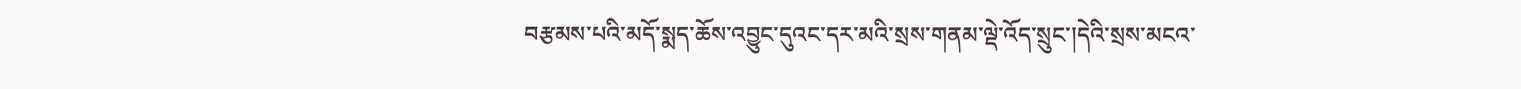བརྩམས་པའི་མདོ་སྨད་ཆོས་འབྱུང་དུའང་དར་མའི་སྲས་གནམ་ལྡེ་འོད་སྲུང་།དེའི་སྲས་མངའ་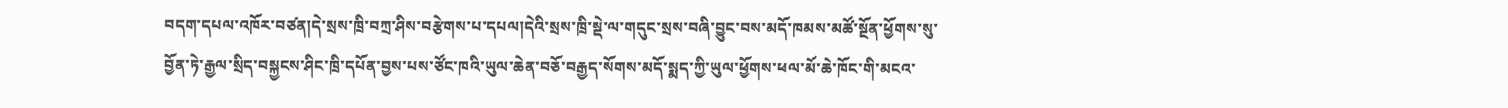བདག་དཔལ་འཁོར་བཙན།དེ་སྲས་ཁྲི་བཀྲ་ཤིས་བརྩེགས་པ་དཔལ།དེའི་སྲས་ཁྲི་སྡེ་ལ་གདུང་སྲས་བཞི་བྱུང་བས་མདོ་ཁམས་མཚོ་སྔོན་ཕྱོགས་སུ་བྱོན་ཏེ་རྒྱལ་སྲིད་བསྐྱངས་ཤིང་ཁྲི་དཔོན་བྱས་པས་ཙོང་ཁའི་ཡུལ་ཆེན་བཅོ་བརྒྱད་སོགས་མདོ་སྨད་ཀྱི་ཡུལ་ཕྱོགས་ཕལ་མོ་ཆེ་ཁོང་གི་མངའ་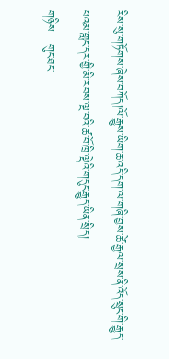རིས་སུ་གཏོགས་ཞེས་བཀོད།ལོ་རྒྱུས་ཡིག་ཆ་འདི་དག་ལ་གཞི་བྱས་ཚེ་རྒྱལ་སྲས་ནི་འོད་སྲུང་གི་རྒྱུད་པའམ་གླང་དར་གྱི་མི་རབས་ལྔ་བའི་ཚ་བོ་ཁྲི་ལྡེའི་གདུང་རྒྱུད་ཡིན་སྲིད།
གཉིས   གུང་ཐང་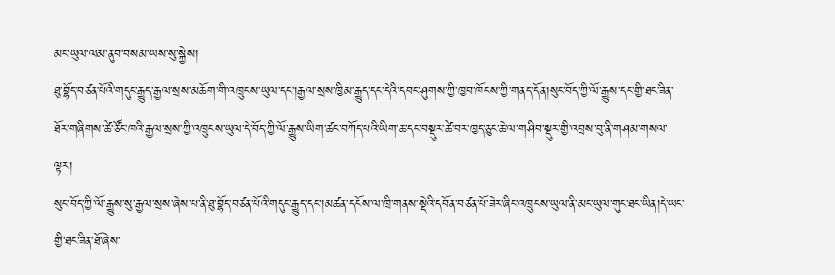མང་ཡུལ་ལམ་ནུབ་བསམ་ཡས་སུ་སྐྱེས།
ཐུ་བྷོད་བཙན་པོའི་གདུང་རྒྱུད་རྒྱལ་སྲས་མཆོག་གི་འཁྲུངས་ཡུལ་དང་།རྒྱལ་སྲས་ཁྱིམ་རྒྱུད་དང་དེའི་དབང་ཤུགས་ཀྱི་ཁྱབ་ཁོངས་ཀྱི་གནད་དོན།སུང་བོད་ཀྱི་ལོ་རྒྱུས་དང་གྱི་ཐང་ཟིན་ཐོར་གཞིགས་ཚེ་ཙོང་ཁའི་རྒྱལ་སྲས་ཀྱི་འཁྲུངས་ཡུལ་དེ་བོད་ཀྱི་ལོ་རྒྱུས་ཡིག་ཚང་བཀོད་པའི་ཡིག་ཆ་དང་བསྡུར་ཚེ་བར་ཁྱད་ཅུང་ཆེ་ལ་གཤིབ་སྡུར་གྱི་འབྲས་བུ་ནི་གཤམ་གསལ་ལྟར།
སུང་བོད་ཀྱི་ལོ་རྒྱུས་སུ་རྒྱལ་སྲས་ཞེས་པ་ནི་ཐུ་བྷོད་བཙན་པོའི་གདུང་རྒྱུད་དང་།མཚན་དངོས་ལ་ཁྲི་གནས་སྡེའི་དབོན་བཙན་པོ་ཟེར་ཞིང་འཁྲུངས་ཡུལ་ནི་མང་ཡུལ་གུང་ཐང་ཡིན།དེ་ཡང་གྱི་ཐང་ཟིན་ཐོ་ཞེས་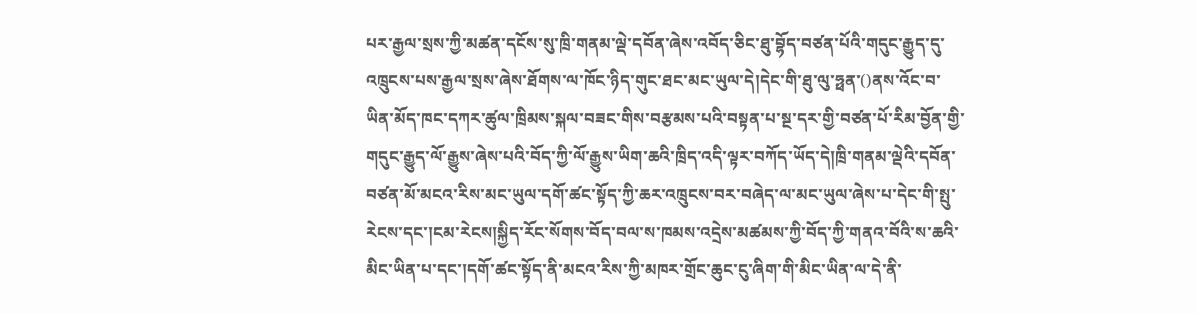པར་རྒྱལ་སྲས་ཀྱི་མཚན་དངོས་སུ་ཁྲི་གནམ་ལྡེ་དབོན་ཞེས་འབོད་ཅིང་ཐུ་བྷོད་བཙན་པོའི་གདུང་རྒྱུད་དུ་འཁྲུངས་པས་རྒྱལ་སྲས་ཞེས་ཐོགས་ལ་ཁོང་ཉིད་གུང་ཐང་མང་ཡུལ་དེ།དེང་གི་ཐུ་ལུ་ཧྥན་()ནས་འོང་བ་ཡིན་མོད་ཁང་དཀར་ཚུལ་ཁྲིམས་སྐལ་བཟང་གིས་བརྩམས་པའི་བསྟན་པ་སྔ་དར་གྱི་བཙན་པོ་རིམ་བྱོན་གྱི་གདུང་རྒྱུད་ལོ་རྒྱུས་ཞེས་པའི་བོད་ཀྱི་ལོ་རྒྱུས་ཡིག་ཆའི་ཁྲིད་འདི་ལྟར་བཀོད་ཡོད་དེ།ཁྲི་གནམ་ལྡེའི་དབོན་བཙན་མོ་མངའ་རིས་མང་ཡུལ་དགོ་ཚང་སྟོད་ཀྱི་ཆར་འཁྲུངས་བར་བཞེད་ལ་མང་ཡུལ་ཞེས་པ་དེང་གི་སྤུ་རེངས་དང་།ངམ་རེངས།སྐྱིད་རོང་སོགས་བོད་བལ་ས་ཁམས་འདྲེས་མཚམས་ཀྱི་བོད་ཀྱི་གནའ་བོའི་ས་ཆའི་མིང་ཡིན་པ་དང་།དགོ་ཚང་སྟོད་ནི་མངའ་རིས་ཀྱི་མཁར་གྲོང་ཆུང་ངུ་ཞིག་གི་མིང་ཡིན་ལ་དེ་ནི་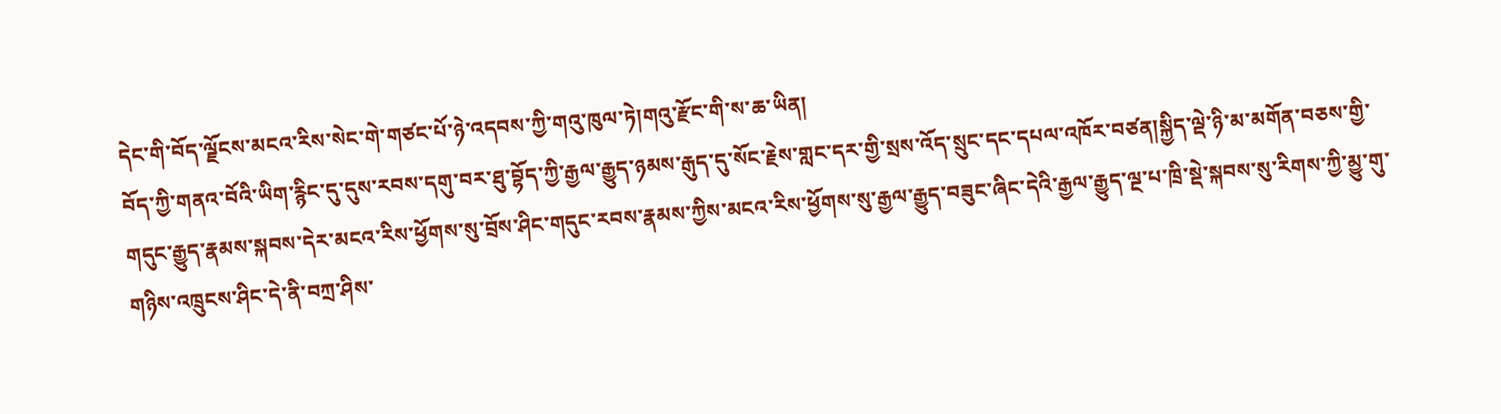དེང་གི་བོད་ལྗོངས་མངའ་རིས་སེང་གེ་གཙང་པོ་ཉེ་འདབས་ཀྱི་གའུ་ཁུལ་ཏེ།གའུ་རྫོང་གི་ས་ཆ་ཡིན།
བོད་ཀྱི་གནའ་བོའི་ཡིག་རྙིང་དུ་དུས་རབས་དགུ་བར་ཐུ་བྷོད་ཀྱི་རྒྱལ་རྒྱུད་ཉམས་རྒུད་དུ་སོང་རྗེས་གླང་དར་གྱི་སྲས་འོད་སྲུང་དང་དཔལ་འཁོར་བཙན།སྐྱིད་ལྡེ་ཉི་མ་མགོན་བཅས་གྱི་གདུང་རྒྱུད་རྣམས་སྐབས་དེར་མངའ་རིས་ཕྱོགས་སུ་བྲོས་ཤིང་གདུང་རབས་རྣམས་ཀྱིས་མངའ་རིས་ཕྱོགས་སུ་རྒྱལ་རྒྱུད་བཟུང་ཞིང་དེའི་རྒྱལ་རྒྱུད་ལྔ་པ་ཁྲི་སྡེ་སྐབས་སུ་རིགས་ཀྱི་མྱུ་གུ་གཉིས་འཁྲུངས་ཤིང་དེ་ནི་བཀྲ་ཤིས་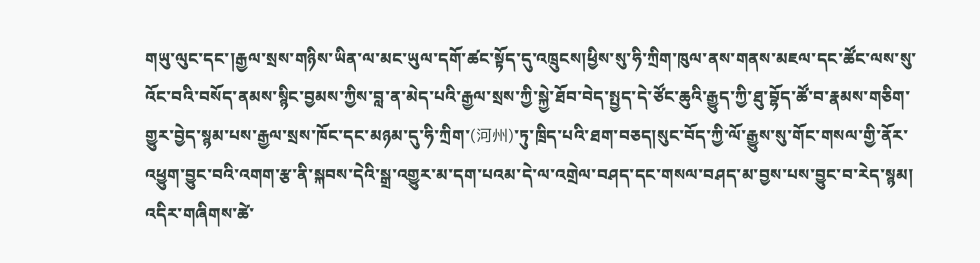གཡུ་ལུང་དང་།རྒྱལ་སྲས་གཉིས་ཡིན་ལ་མང་ཡུལ་དགོ་ཚང་སྟོད་དུ་འཁྲུངས།ཕྱིས་སུ་ཧི་ཀྲིག་ཁུལ་ནས་གནས་མཇལ་དང་ཚོང་ལས་སུ་འོང་བའི་བསོད་ནམས་སྙིང་བྱམས་ཀྱིས་བླ་ན་མེད་པའི་རྒྱལ་སྲས་ཀྱི་སྐྱེ་ཐོབ་བེད་སྤྱད་དེ་ཙོང་ཆུའི་རྒྱུད་ཀྱི་ཐུ་བྷོད་ཚོ་བ་རྣམས་གཅིག་གྱུར་བྱེད་སྙམ་པས་རྒྱལ་སྲས་ཁོང་དང་མཉམ་དུ་ཧི་ཀྲིག་(河州)་ཏུ་ཁྲིད་པའི་ཐག་བཅད།སུང་བོད་ཀྱི་ལོ་རྒྱུས་སུ་གོང་གསལ་གྱི་ནོར་འཕྱུག་བྱུང་བའི་འགག་རྩ་ནི་སྐབས་དེའི་སྒྲ་འགྱུར་མ་དག་པའམ་དེ་ལ་འགྲེལ་བཤད་དང་གསལ་བཤད་མ་བྱས་པས་བྱུང་བ་རེད་སྙམ།
འདིར་གཞིགས་ཚེ་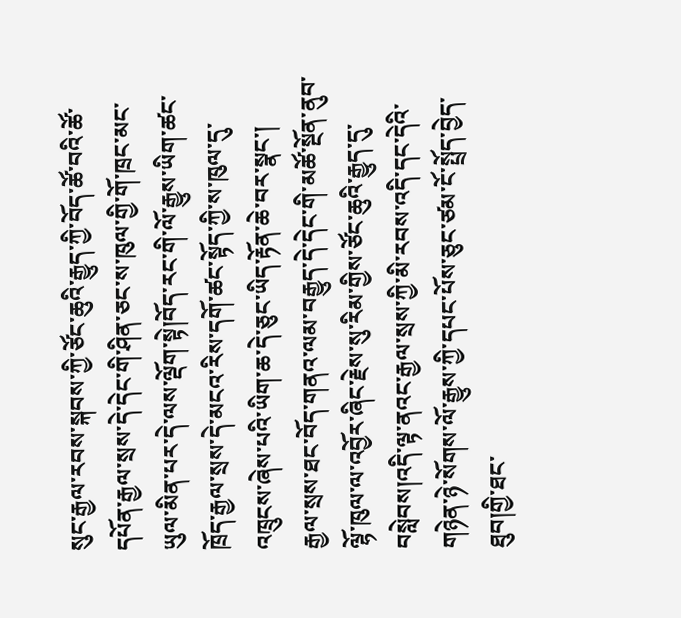སུང་རྒྱལ་རབས་སྐབས་ཀྱི་ཙོང་ཆུའི་རྒྱུད་ཀྱི་བོད་ཚོ་བའི་ཚོ་དཔོན་རྒྱལ་སྲས་དེ་དེང་གི་ཤིན་ཅང་ས་ཁུལ་གྱི་གོ་ཁྲང་མང་ཡུལ་མིན་པར་དེ་ལས་ལྡོག་སྟེ།བོད་རང་གི་ལོ་རྒྱུས་ཡིག་ཚང་ཁྲོད་རྒྱལ་སྲས་དེ་མངའ་རིས་དགོ་ཚང་སྟོད་ཀྱི་ས་ཁུལ་དུ་འཁྲུངས་ཞེས་པའི་ཡིག་ཆ་དེ་ཅུང་ཡིད་རྟོན་ཆེ་བར་སྣང་།
རྒྱལ་སྲས་ཐང་བོད་གནའ་ལམ་བརྒྱུད་དེ་དེང་གི་མཚོ་སྔོན་ནུབ་ལྷོ་ཁུལ་ལ་འབྱོར་ཞིང་རྗེས་སུ་རིམ་གྱིས་ཙོང་ཆུའི་རྒྱུད་དུ་བསླེབས།འདི་ལྟ་ནའང་རྒྱལ་སྲས་ཀྱི་མི་རབས་འདི་དང་དེའི་གཉེན་ཉེ་སོགས་ལོ་རྒྱུས་ཀྱི་དཔང་པོས་ཅུང་ཙམ་ངོ་སྤྲོད་བྱེད་ཐུབ།གྱི་ཐང་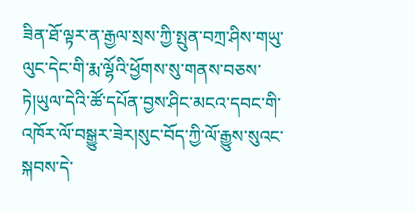ཟིན་ཐོ་ལྟར་ན་རྒྱལ་སྲས་ཀྱི་སྤུན་བཀྲ་ཤིས་གཡུ་ལུང་དེང་གི་རྨ་ལྷོའི་ཕྱོགས་སུ་གནས་བཅས་ཏེ།ཡུལ་དེའི་ཚོ་དཔོན་བྱས་ཤིང་མངའ་དབང་གི་འཁོར་ལོ་བསྒྱུར་ཟེར།སུང་བོད་ཀྱི་ལོ་རྒྱུས་སུའང་སྐབས་དེ་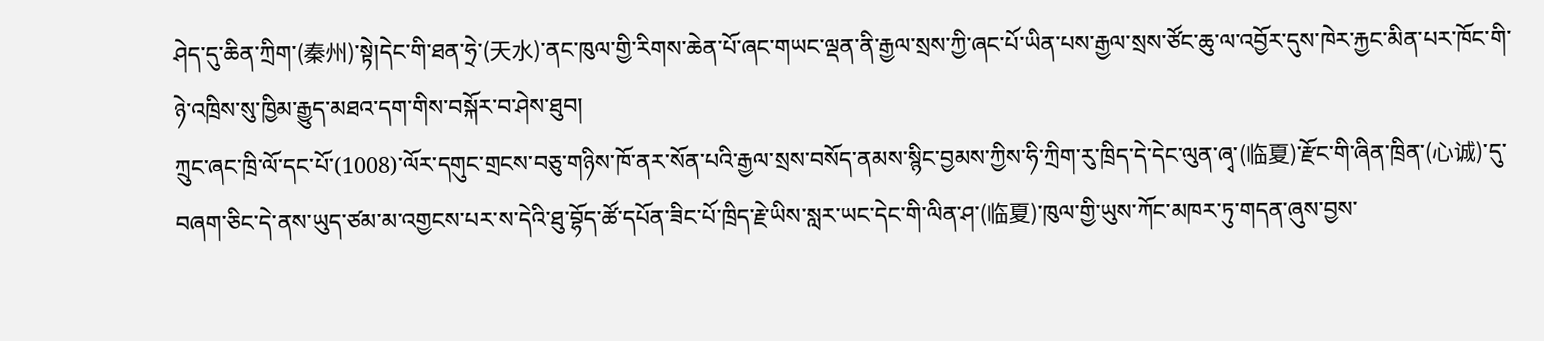ཤེད་དུ་ཆིན་ཀྲིག་(秦州)་སྟེ།དེང་གི་ཐན་ཧྲེ་(天水)་ནང་ཁུལ་གྱི་རིགས་ཆེན་པོ་ཞང་གཡང་ལྡན་ནི་རྒྱལ་སྲས་ཀྱི་ཞང་པོ་ཡིན་པས་རྒྱལ་སྲས་ཙོང་ཆུ་ལ་འབྱོར་དུས་ཁེར་རྐྱང་མིན་པར་ཁོང་གི་ཉེ་འཁྲིས་སུ་ཁྱིམ་རྒྱུད་མཐའ་དག་གིས་བསྐོར་བ་ཤེས་ཐུབ།
ཀྲུང་ཞང་ཁྲི་ལོ་དང་པོ་(1008)་ལོར་དགུང་གྲངས་བཅུ་གཉིས་ཁོ་ནར་སོན་པའི་རྒྱལ་སྲས་བསོད་ནམས་སྙིང་བྱམས་ཀྱིས་ཧི་ཀྲིག་རུ་ཁྲིད་དེ་དེང་ལུན་ཞྭ་(临夏)་རྫོང་གི་ཞིན་ཁྲིན་(心诚)་དུ་བཞག་ཅིང་དེ་ནས་ཡུད་ཙམ་མ་འགྱངས་པར་ས་དེའི་ཐུ་བྷོད་ཚོ་དཔོན་ཟིང་པོ་ཁྲིད་རྗེ་ཡིས་སླར་ཡང་དེང་གི་ལིན་ཤ་(临夏)་ཁུལ་གྱི་ཡུས་ཀོང་མཁར་ཏུ་གདན་ཞུས་བྱས་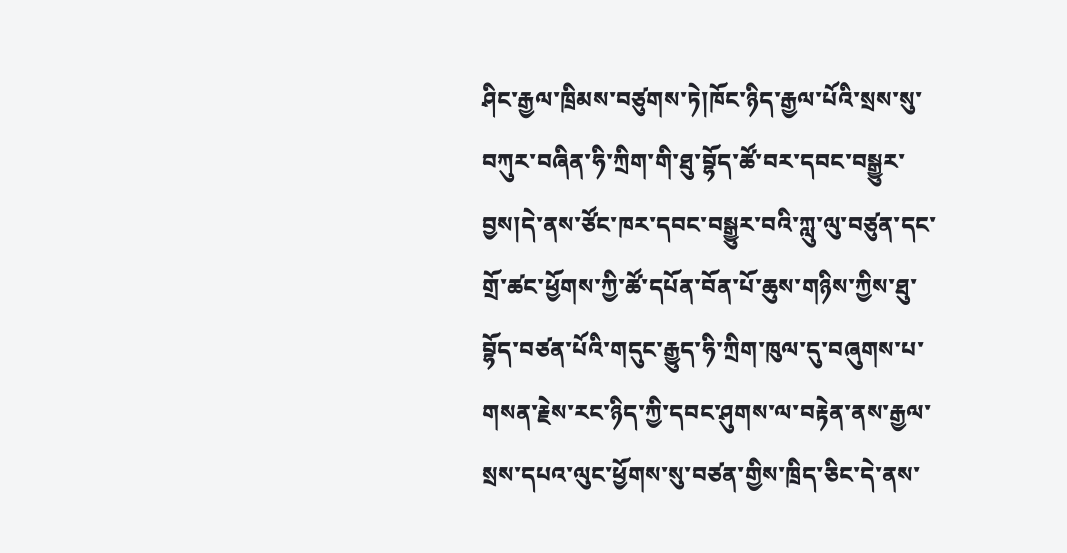ཤིང་རྒྱལ་ཁྲིམས་བཙུགས་ཏེ།ཁོང་ཉིད་རྒྱལ་པོའི་སྲས་སུ་བཀུར་བཞིན་ཧི་ཀྲིག་གི་ཐུ་བྷོད་ཚོ་བར་དབང་བསྒྱུར་བྱས།དེ་ནས་ཙོང་ཁར་དབང་བསྒྱུར་བའི་ཀླུ་ལུ་བཙུན་དང་གྲོ་ཚང་ཕྱོགས་ཀྱི་ཚོ་དཔོན་བོན་པོ་ཆུས་གཉིས་ཀྱིས་ཐུ་བྷོད་བཙན་པོའི་གདུང་རྒྱུད་ཧི་ཀྲིག་ཁུལ་དུ་བཞུགས་པ་གསན་རྗེས་རང་ཉིད་ཀྱི་དབང་ཤུགས་ལ་བརྟེན་ནས་རྒྱལ་སྲས་དཔའ་ལུང་ཕྱོགས་སུ་བཙན་གྱིས་ཁྲིད་ཅིང་དེ་ནས་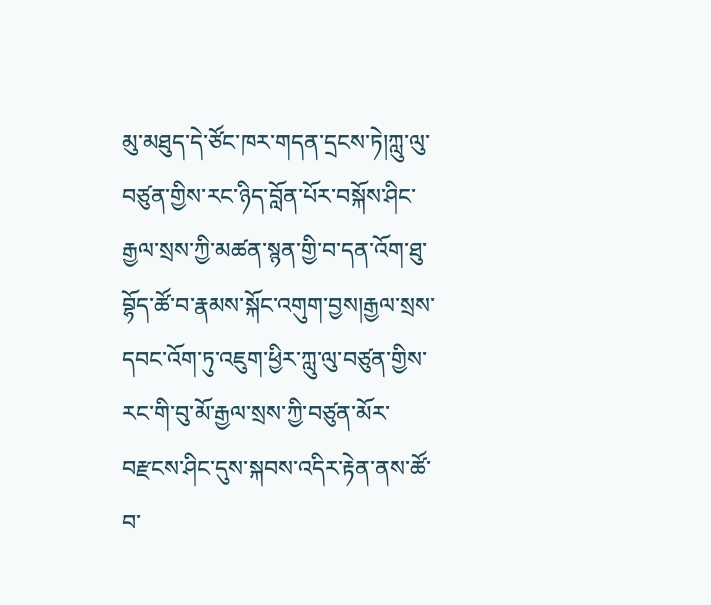མུ་མཐུད་དེ་ཙོང་ཁར་གདན་དྲངས་ཏེ།ཀླུ་ལུ་བཙུན་གྱིས་རང་ཉིད་བློན་པོར་བསྐོས་ཤིང་རྒྱལ་སྲས་ཀྱི་མཚན་སྙན་གྱི་བ་དན་འོག་ཐུ་བྷོད་ཚོ་བ་རྣམས་སྐོང་འགུག་བྱས།རྒྱལ་སྲས་དབང་འོག་ཏུ་འཇུག་ཕྱིར་ཀླུ་ལུ་བཙུན་གྱིས་རང་གི་བུ་མོ་རྒྱལ་སྲས་ཀྱི་བཙུན་མོར་བརྫངས་ཤིང་དུས་སྐབས་འདིར་རྟེན་ནས་ཚོ་བ་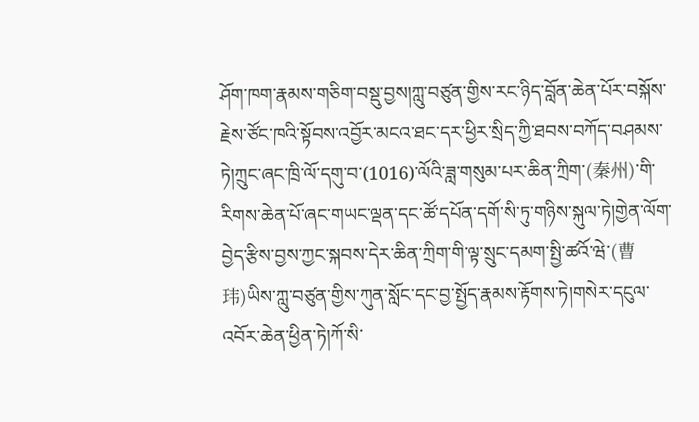ཤོག་ཁག་རྣམས་གཅིག་བསྡུ་བྱས།ཀླུ་བཙུན་གྱིས་རང་ཉིད་བློན་ཆེན་པོར་བསྐོས་རྗེས་ཙོང་ཁའི་སྟོབས་འབྱོར་མངའ་ཐང་དར་ཕྱིར་སྲིད་ཀྱི་ཐབས་བཀོད་བཤམས་ཏེ།ཀྲུང་ཞང་ཁྲི་ལོ་དགུ་བ་(1016)་ལོའི་ཟླ་གསུམ་པར་ཆིན་ཀྲིག་(秦州)་གི་རིགས་ཆེན་པོ་ཞང་གཡང་ལྡན་དང་ཚོ་དཔོན་དགོ་སི་ཏུ་གཉིས་སྐུལ་ཏེ།གྱེན་ལོག་བྱེད་རྩིས་བྱས་ཀྱང་སྐབས་དེར་ཆིན་ཀྲིག་གི་ལྟ་སྲུང་དམག་སྤྱི་ཚའོ་ཝེ་(曹玮)ཡིས་ཀླུ་བཙུན་གྱིས་ཀུན་སློང་དང་བྱ་སྤྱོད་རྣམས་རྟོགས་ཏེ།གསེར་དངུལ་འབོར་ཆེན་ཕྱིན་ཏེ།ཀོ་སི་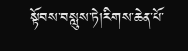སྟོབས་བསླུས་ཏེ།རིགས་ཆེན་པོ་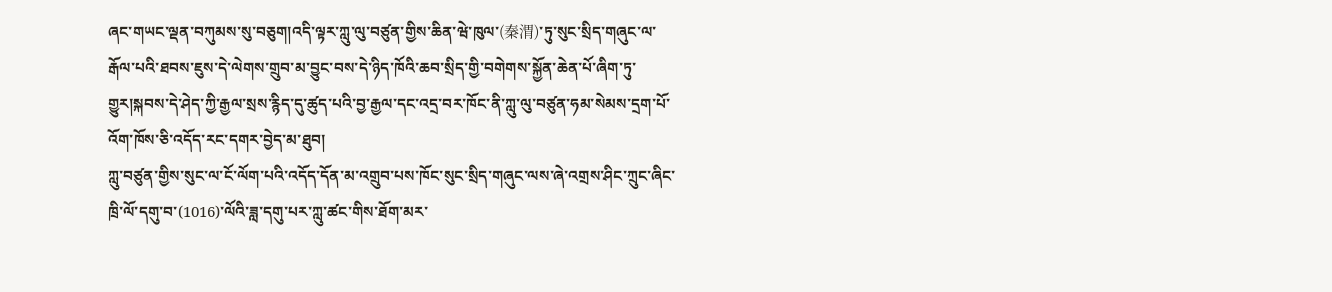ཞང་གཡང་ལྡན་བཀུམས་སུ་བཅུག།འདི་ལྟར་ཀླུ་ལུ་བཙུན་གྱིས་ཆིན་ཝེ་ཁུལ་(秦渭)་ཏུ་སུང་སྲིད་གཞུང་ལ་རྒོལ་པའི་ཐབས་ཇུས་དེ་ལེགས་གྲུབ་མ་བྱུང་བས་དེ་ཉིད་ཁོའི་ཆབ་སྲིད་གྱི་བགེགས་སྐྱོན་ཆེན་པོ་ཞིག་ཏུ་གྱུར།སྐབས་དེ་ཤེད་ཀྱི་རྒྱལ་སྲས་རྙིད་དུ་ཚུད་པའི་བྱ་རྒྱལ་དང་འདྲ་བར་ཁོང་ནི་ཀླུ་ལུ་བཙུན་ཧམ་སེམས་དྲག་པོ་འོག་ཁོས་ཅི་འདོད་རང་དགར་བྱེད་མ་ཐུབ།
ཀླུ་བཙུན་གྱིས་སུང་ལ་ངོ་ལོག་པའི་འདོད་དོན་མ་འགྲུབ་པས་ཁོང་སུང་སྲིད་གཞུང་ལས་ཞེ་འགྲས་ཤིང་ཀྲུང་ཞིང་ཁྲི་ལོ་དགུ་བ་(1016)་ལོའི་ཟླ་དགུ་པར་ཀླུ་ཚང་གིས་ཐོག་མར་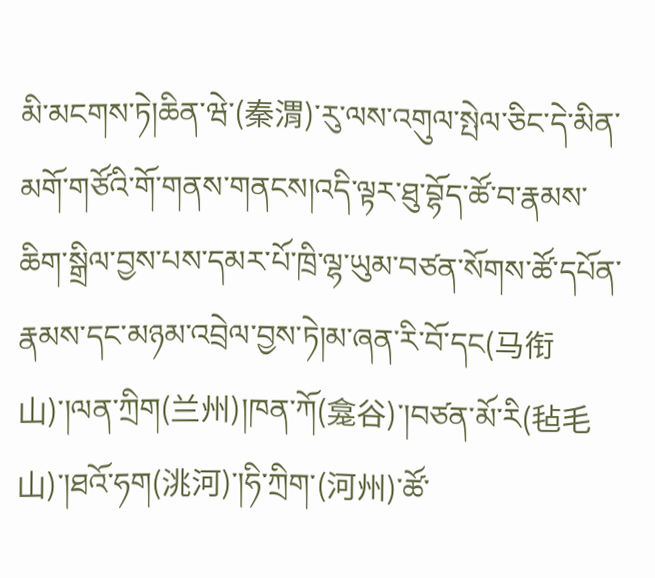མི་མངགས་ཏེ།ཆིན་ཝེ་(秦渭)་རུ་ལས་འགུལ་སྤེལ་ཅིང་དེ་མིན་མགོ་གཙོའི་གོ་གནས་གནངས།འདི་ལྟར་ཐུ་བྷོད་ཚོ་བ་རྣམས་ཆིག་སྒྲིལ་བྱས་པས་དམར་པོ་ཁྲི་ལྷ་ཡུམ་བཙན་སོགས་ཚོ་དཔོན་རྣམས་དང་མཉམ་འབྲེལ་བྱས་ཏེ།མ་ཞན་རི་བོ་དང(马衔山)་།ལན་ཀྲིག(兰州)།ཁན་ཀོ(龛谷)་།བཙན་མོ་རི(毡毛山)་།ཐའོ་ཧག(洮河)་།ཧི་ཀྲིག་(河州)་ཚོ་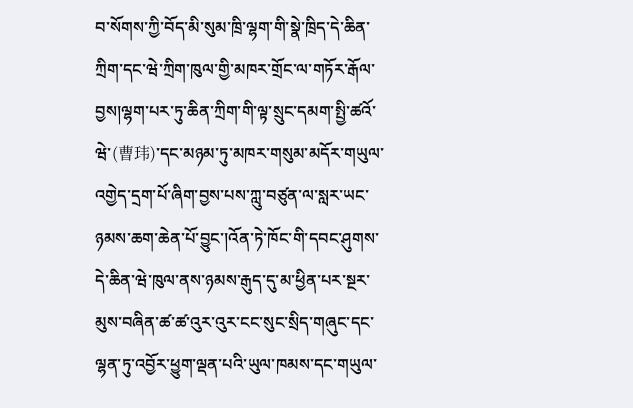བ་སོགས་ཀྱི་བོད་མི་སུམ་ཁྲི་ལྷག་གི་སྣེ་ཁྲིད་དེ་ཆིན་ཀྲིག་དང་ཝེ་ཀྲིག་ཁུལ་གྱི་མཁར་གྲོང་ལ་གཏོར་རྒོལ་བྱས།ལྷག་པར་ཏུ་ཆིན་ཀྲིག་གི་ལྟ་སྲུང་དམག་སྤྱི་ཚའོ་ཝེ་(曹玮)་དང་མཉམ་ཏུ་མཁར་གསུམ་མདོར་གཡུལ་འགྱེད་དྲག་པོ་ཞིག་བྱས་པས་ཀླུ་བཙུན་ལ་སླར་ཡང་ཉམས་ཆག་ཆེན་པོ་བྱུང་།འོན་ཏེ་ཁོང་གི་དབང་ཤུགས་དེ་ཆིན་ཝེ་ཁུལ་ནས་ཉམས་རྒུད་དུ་མ་ཕྱིན་པར་སྔར་མུས་བཞིན་ཚ་ཚ་འུར་འུར་ངང་སུང་སྲིད་གཞུང་དང་ལྷན་ཏུ་འབྱོར་ཕྱུག་ལྡན་པའི་ཡུལ་ཁམས་དང་གཡུལ་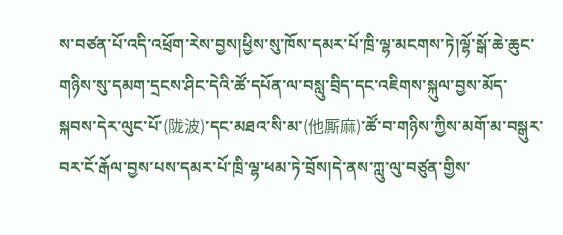ས་བཙན་པོ་འདི་འཕྲོག་རེས་བྱས།ཕྱིས་སུ་ཁོས་དམར་པོ་ཁྲི་ལྷ་མངགས་ཏེ།ལྷོ་སྒོ་ཆེ་ཆུང་གཉིས་སུ་དམག་དྲངས་ཤིང་དེའི་ཚོ་དཔོན་ལ་བསླུ་བྲིད་དང་འཇིགས་སྐུལ་བྱས་མོད་སྐབས་དེར་ལུང་པོ་(陇波)་དང་མཐའ་སི་མ་(他厮麻)་ཚོ་བ་གཉིས་ཀྱིས་མགོ་མ་བསྒུར་བར་ངོ་རྒོལ་བྱས་པས་དམར་པོ་ཁྲི་ལྷ་ཕམ་ཏེ་བྲོས།དེ་ནས་ཀླུ་ལུ་བཙུན་གྱིས་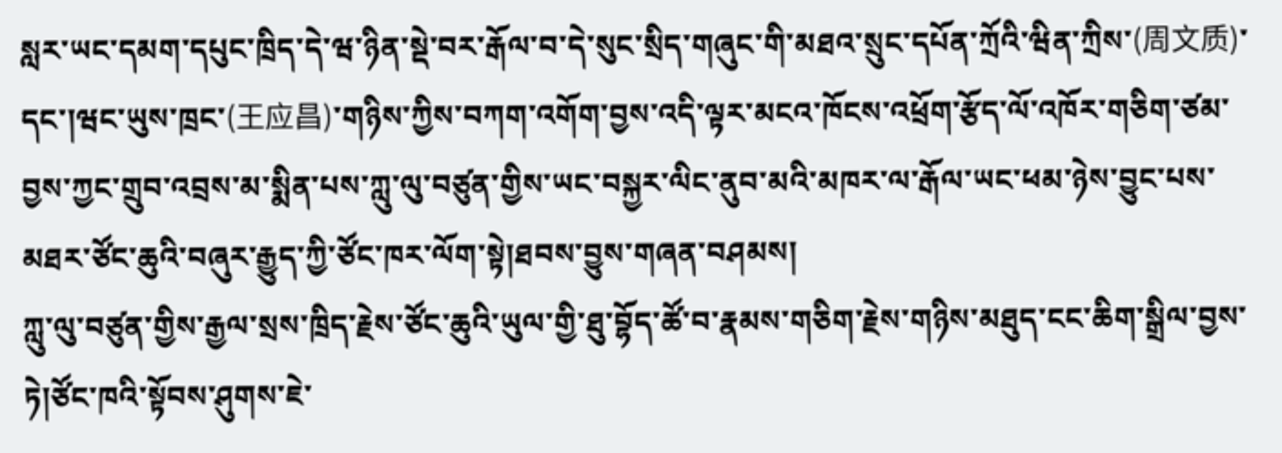སླར་ཡང་དམག་དཔུང་ཁྲིད་དེ་ཝ་ཉིན་སྡེ་བར་རྒོལ་བ་དེ་སུང་སྲིད་གཞུང་གི་མཐའ་སྲུང་དཔོན་ཀྲོའི་ཝིན་ཀྲིས་(周文质)་དང་།ཝང་ཡུས་ཁྲང་(王应昌)་གཉིས་ཀྱིས་བཀག་འགོག་བྱས་འདི་ལྟར་མངའ་ཁོངས་འཕྲོག་རྩོད་ལོ་འཁོར་གཅིག་ཙམ་བྱས་ཀྱང་གྲུབ་འབྲས་མ་སྨིན་པས་ཀླུ་ལུ་བཙུན་གྱིས་ཡང་བསྐྱར་ལིང་ནུབ་མའི་མཁར་ལ་རྒོལ་ཡང་ཕམ་ཉེས་བྱུང་པས་མཐར་ཙོང་ཆུའི་བཞུར་རྒྱུད་ཀྱི་ཙོང་ཁར་ལོག་སྟེ།ཐབས་བྱུས་གཞན་བཤམས།
ཀླུ་ལུ་བཙུན་གྱིས་རྒྱལ་སྲས་ཁྲིད་རྗེས་ཙོང་ཆུའི་ཡུལ་གྱི་ཐུ་བྷོད་ཚོ་བ་རྣམས་གཅིག་རྗེས་གཉིས་མཐུད་ངང་ཆིག་སྒྲིལ་བྱས་ཏེ།ཙོང་ཁའི་སྟོབས་ཤུགས་ཇེ་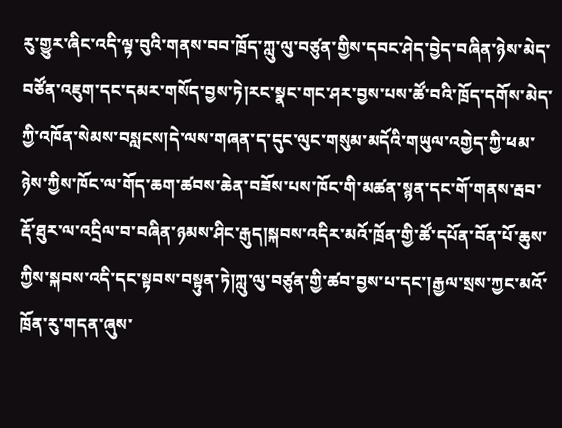རུ་གྱུར་ཞིང་འདི་ལྟ་བུའི་གནས་བབ་ཁྲོད་ཀླུ་ལུ་བཙུན་གྱིས་དབང་ཤེད་བྱེད་བཞིན་ཉེས་མེད་བཙོན་འཇུག་དང་དམར་གསོད་བྱས་ཏེ།རང་སྣང་གང་ཤར་བྱས་པས་ཚོ་བའི་ཁྲོད་དགོས་མེད་ཀྱི་འཁོན་སེམས་བསླངས།དེ་ལས་གཞན་ད་དུང་ལུང་གསུམ་མདོའི་གཡུལ་འགྱེད་ཀྱི་ཕམ་ཉེས་ཀྱིས་ཁོང་ལ་གོད་ཆག་ཚབས་ཆེན་བཟོས་པས་ཁོང་གི་མཚན་སྙན་དང་གོ་གནས་རྦབ་རྡོ་ཐུར་ལ་འདྲིལ་བ་བཞིན་ཉམས་ཤིང་རྒུད།སྐབས་འདིར་མའོ་ཁྲོན་གྱི་ཚོ་དཔོན་བོན་པོ་ཆུས་ཀྱིས་སྐབས་འདི་དང་སྟབས་བསྟུན་ཏེ།ཀླུ་ལུ་བཙུན་གྱི་ཚབ་བྱས་པ་དང་།རྒྱལ་སྲས་ཀྱང་མའོ་ཁྲོན་རུ་གདན་ཞུས་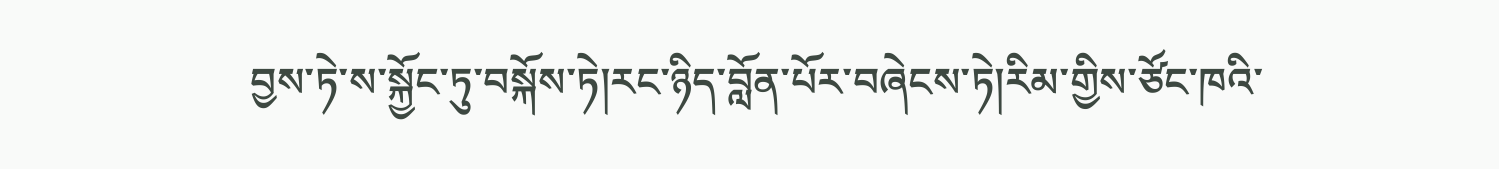བྱས་ཏེ་ས་སྐྱོང་ཏུ་བསྐོས་ཏེ།རང་ཉིད་བློན་པོར་བཞེངས་ཏེ།རིམ་གྱིས་ཙོང་ཁའི་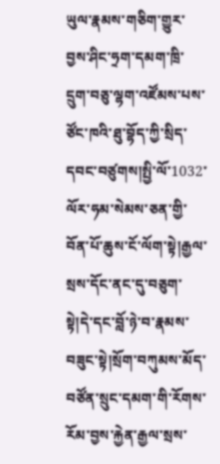ཡུལ་རྣམས་གཅིག་གྱུར་བྱས་ཤིང་ཧྲག་དམག་ཁྲི་དྲུག་བཅུ་ལྷག་འཛོམས་པས་ཙོང་ཁའི་ཐུ་བྷོད་ཀྱི་སྲིད་དབང་བཙུགས།སྤྱི་ལོ་1032་ལོར་ཧམ་སེམས་ཅན་གྱི་བོན་པོ་ཆུས་ངོ་ལོག་སྟེ།རྒྱལ་སྲས་དོང་ནང་དུ་བཅུག་སྟེ།དེ་དང་བློ་ཉེ་བ་རྣམས་བཟུང་སྟེ།སྲོག་བཀུམས་མོད་བཙོན་སྲུང་དམག་གི་རོགས་རོམ་བྱས་རྐྱེན་རྒྱལ་སྲས་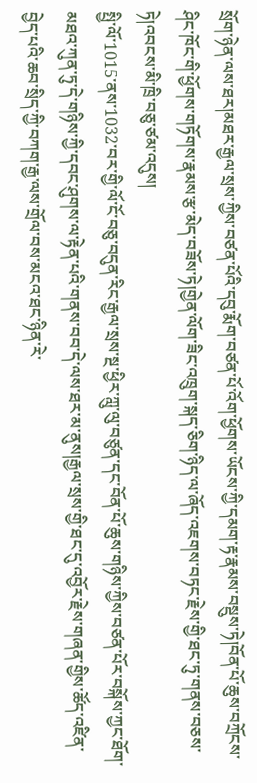སྲོག་ཉེན་ལས་ཐར།མཐར་རྒྱལ་སྲས་ཀྱིས་བཙན་པོའི་དབུ་རྨོག་བཙན་པོ་འོག་ཕྱོགས་ཡོངས་ཀྱི་དམག་རྟ་རྣམས་བསྡུས་ཏེ།བོན་པོ་ཆུས་བཀྲོངས་ཤིང་ཁོང་གི་ཕྱོགས་གཏོགས་རྣམས་རྩ་མེད་བཟོས་ཏེ།གྱེན་ལོག་ཟིང་འཁྲུག་སྐད་ཅིག་ཉིད་ལ་ཞོད་འཇགས་བཏང་རྗེས་གྱི་ཐང་ཏུ་གནས་བཅས་ཏེ།འབངས་མི་ཁྲི་བཅུ་ཙམ་འདུས།
སྤྱི་ལོ་1015་ནས་1032་བར་གྱི་ལོ་ངོ་བཅུ་བདུན་རིང་རྒྱལ་སྲས་སྔ་ཕྱིར་ཀླུ་ལུ་བཙུན་དང་བོན་པོ་ཆུས་གཉིས་ཀྱིས་བཙན་པོར་བསྐོས་ཀྱང་ཐོག་མཐའ་ཀུན་ཏུ་དེ་གཉིས་ཀྱི་དབང་ཤུགས་ལ་རྟེན་པའི་གནས་བབ་དེ་ལས་ཐར་མ་ནུས།རྒྱལ་སྲས་གྱི་ཐང་དུ་འབྱོར་རྗེས་གཞན་གྱིས་ཚོད་འཛིན་བྱེད་པའི་ཆབ་སྲིད་ཀྱི་བཀག་རྒྱ་ལས་གྲོལ་བས་མངའ་ཐང་ཉིན་རེ་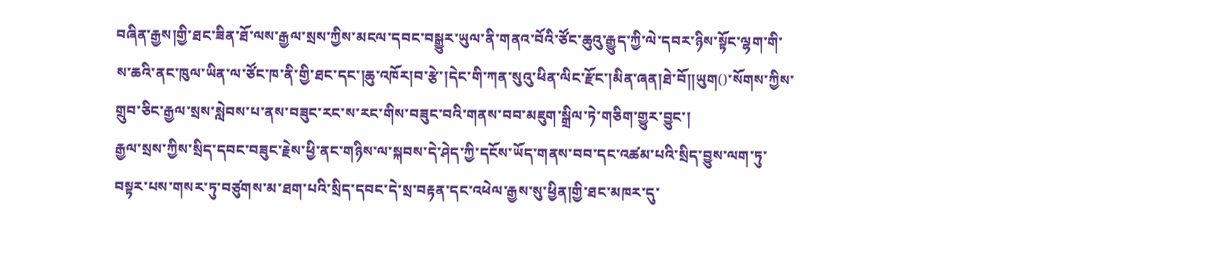བཞིན་རྒྱས།གྱི་ཐང་ཟིན་ཐོ་ལས་རྒྱལ་སྲས་ཀྱིས་མངལ་དབང་བསྒྱུར་ཡུལ་ནི་གནའ་བོའི་ཙོང་ཆུའུ་རྒྱུད་ཀྱི་ལེ་དབར་ཉིས་སྟོང་ལྷག་གི་ས་ཆའི་ནང་ཁུལ་ཡིན་ལ་ཙོང་ཁ་ནི་གྱི་ཐང་དང་།ཆུ་འཁོར།བ་རྩེ་།དེང་གི་ཀན་སུའུ་ཕིན་ལིང་རྫོང་།མིན་ཞན།ཐེ་བོ།།ཡུག()་སོགས་ཀྱིས་གྲུབ་ཅིང་རྒྱལ་སྲས་སླེབས་པ་ནས་བཟུང་རང་ས་རང་གིས་བཟུང་བའི་གནས་བབ་མཇུག་སྒྲིལ་ཏེ་གཅིག་གྱུར་བྱུང་།
རྒྱལ་སྲས་ཀྱིས་སྲིད་དབང་བཟུང་རྗེས་ཕྱི་ནང་གཉིས་ལ་སྐབས་དེ་ཤེད་ཀྱི་དངོས་ཡོད་གནས་བབ་དང་འཚམ་པའི་སྲིད་བྱུས་ལག་ཏུ་བསྟར་པས་གསར་ཏུ་བཙུགས་མ་ཐག་པའི་སྲིད་དབང་དེ་སྲ་བརྟན་དང་འཕེལ་རྒྱས་སུ་ཕྱིན།གྱི་ཐང་མཁར་དུ་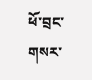ཕོ་བྲང་གསར་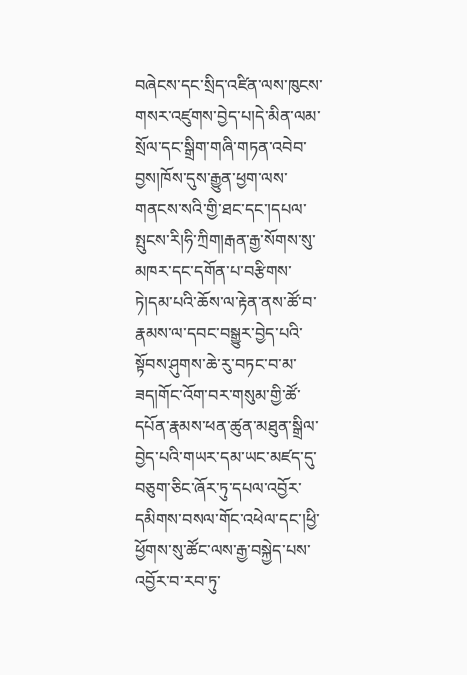བཞེངས་དང་སྲིད་འཛིན་ལས་ཁུངས་གསར་འཛུགས་བྱེད་པ།དེ་མིན་ལམ་སྲོལ་དང་སྒྲིག་གཞི་གཏན་འབེབ་བྱས།ཁོས་དུས་རྒྱུན་ཕྱག་ལས་གནངས་སའི་གྱི་ཐང་དང་།དཔལ་སྤུངས་རི།ཧི་ཀྲིག།རྒན་རྒྱ་སོགས་སུ་མཁར་དང་དགོན་པ་བརྩིགས་ཏེ།དམ་པའི་ཆོས་ལ་རྟེན་ནས་ཚོ་བ་རྣམས་ལ་དབང་བསྒྱུར་བྱེད་པའི་སྟོབས་ཤུགས་ཆེ་རུ་བཏང་བ་མ་ཟད།གོང་འོག་བར་གསུམ་གྱི་ཚོ་དཔོན་རྣམས་ཕན་ཚུན་མཐུན་སྒྲིལ་བྱེད་པའི་གཡར་དམ་ཡང་མཛད་དུ་བཅུག་ཅིང་ཞོར་ཏུ་དཔལ་འབྱོར་དམིགས་བསལ་གོང་འཕེལ་དང་།ཕྱི་ཕྱོགས་སུ་ཚོང་ལས་རྒྱ་བསྐྱེད་པས་འབྱོར་བ་རབ་ཏུ་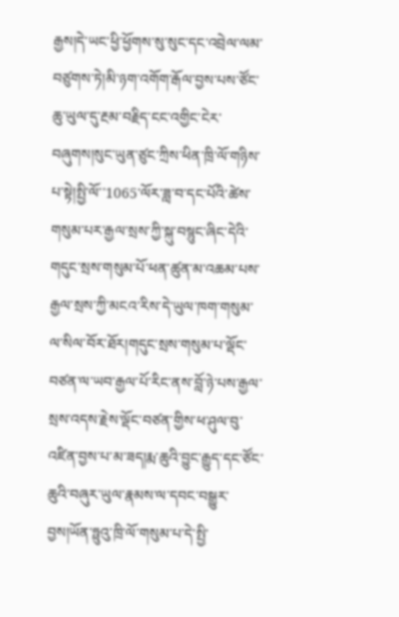རྒྱས།དེ་ཡང་ཕྱི་ཕྱོགས་སུ་སུང་དང་འབྲེལ་ལམ་བཙུགས་ཏེ།མི་ཉག་འགོག་རྒོལ་བྱས་པས་ཙོང་ཆུ་ཡུལ་དུ་རྔམ་བརྗིད་ངང་འགྱིང་ངེར་བཞུགས།སུང་ཡུན་ཙུང་ཀྲིས་ཕིན་ཁྲི་ལོ་གཉིས་པ་སྟེ།སྤྱི་ལོ་་1065་ལོར་ཟླ་བ་དང་པོའི་ཚེས་གསུམ་པར་རྒྱལ་སྲས་ཀྱི་སྐུ་བསྙུང་ཞིང་དེའི་གདུང་སྲས་གསུམ་པོ་ཕན་ཚུན་མ་འཆམ་པས་རྒྱལ་སྲས་ཀྱི་མངའ་རིས་དེ་ཡུལ་ཁག་གསུམ་ལ་སིལ་བོར་ཐོར།གདུང་སྲས་གསུམ་པ་ལྡོང་བཙན་ལ་ཡབ་རྒྱལ་པོ་རིང་ནས་བློ་ཉེ་པས་རྒྱལ་སྲས་འདས་རྗེས་ལྡོང་བཙན་གྱིས་ཕ་ཤུལ་བུ་འཛིན་བྱས་པ་མ་ཟད།རྨ་ཆུའི་བྱུང་རྒྱུད་དང་ཙོང་ཆུའི་བཞུར་ཡུལ་རྣམས་ལ་དབང་བསྒྱུར་བྱས།ཡོན་ཧྥུའུ་ཁྲི་ལོ་གསུམ་པ་དེ་སྤྱི་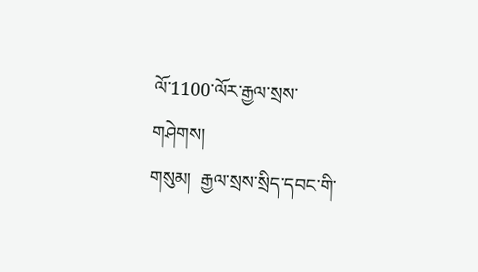ལོ་1100་ལོར་རྒྱལ་སྲས་གཤེགས།
གསུམ།  རྒྱལ་སྲས་སྲིད་དབང་གི་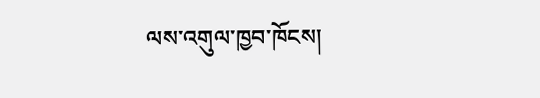ལས་འགུལ་ཁྱབ་ཁོངས།